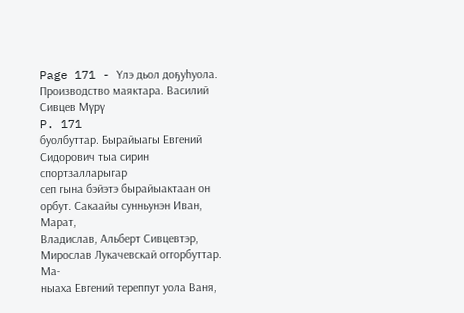Page 171 - Үлэ дьол доҕуһуола. Производство маяктара. Василий Сивцев Мүрү
P. 171
буолбуттар. Бырайыагы Евгений Сидорович тыа сирин спортзалларыгар
сеп гына бэйэтэ бырайыактаан он орбут. Сакаайы сунньунэн Иван, Марат,
Владислав, Альберт Сивцевтэр, Мирослав Лукачевскай оггорбуттар. Ма-
ныаха Евгений тереппут уола Ваня,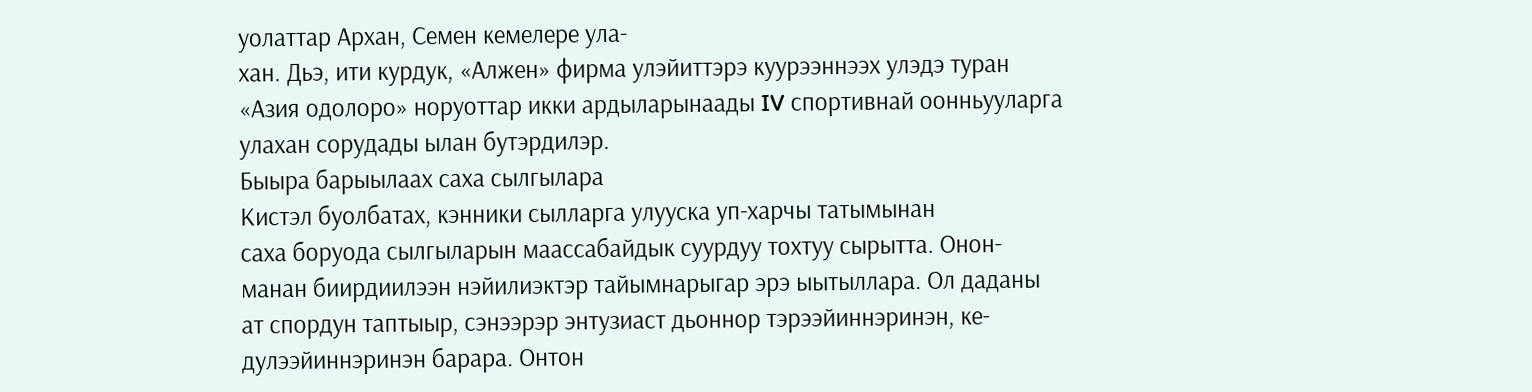уолаттар Архан, Семен кемелере ула-
хан. Дьэ, ити курдук, «Алжен» фирма улэйиттэрэ куурээннээх улэдэ туран
«Азия одолоро» норуоттар икки ардыларынаады IV спортивнай оонньууларга
улахан сорудады ылан бутэрдилэр.
Быыра барыылаах саха сылгылара
Кистэл буолбатах, кэнники сылларга улууска уп-харчы татымынан
саха боруода сылгыларын маассабайдык суурдуу тохтуу сырытта. Онон-
манан биирдиилээн нэйилиэктэр тайымнарыгар эрэ ыытыллара. Ол даданы
ат спордун таптыыр, сэнээрэр энтузиаст дьоннор тэрээйиннэринэн, ке-
дулээйиннэринэн барара. Онтон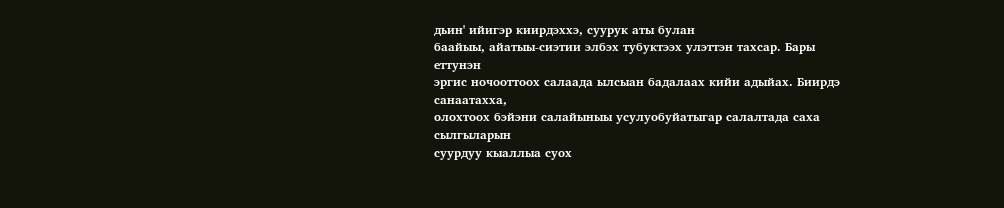дьин' ийигэр киирдэххэ, суурук аты булан
баайыы, айатыы-сиэтии элбэх тубуктээх улэттэн тахсар. Бары еттунэн
эргис ночооттоох салаада ылсыан бадалаах кийи адыйах. Биирдэ санаатахха,
олохтоох бэйэни салайыныы усулуобуйатыгар салалтада саха сылгыларын
суурдуу кыаллыа суох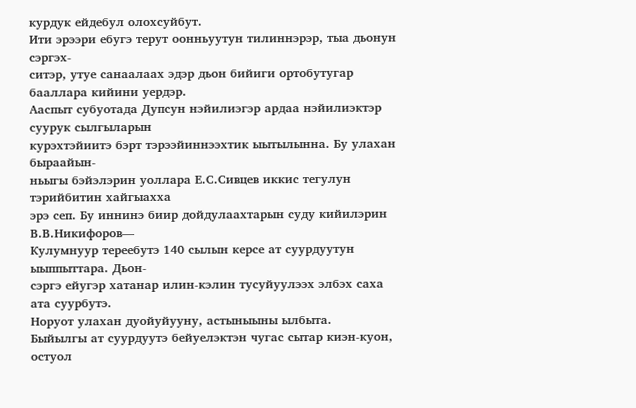курдук ейдебул олохсуйбут.
Ити эрээри ебугэ терут оонньуутун тилиннэрэр, тыа дьонун сэргэх-
ситэр, утуе санаалаах эдэр дьон бийиги ортобутугар бааллара кийини уердэр.
Ааспыт субуотада Дупсун нэйилиэгэр ардаа нэйилиэктэр суурук сылгыларын
курэхтэйиитэ бэрт тэрээйиннээхтик ыытылынна. Бу улахан быраайын-
ньыгы бэйэлэрин уоллара Е.С.Сивцев иккис тегулун тэрийбитин хайгыахха
эрэ сеп. Бу иннинэ биир дойдулаахтарын суду кийилэрин В.В.Никифоров—
Кулумнуур тереебутэ 140 сылын керсе ат суурдуутун ыыппыттара. Дьон-
сэргэ ейугэр хатанар илин-кэлин тусуйуулээх элбэх саха ата суурбутэ.
Норуот улахан дуойуйууну, астыныыны ылбыта.
Быйылгы ат суурдуутэ бейуелэктэн чугас сытар киэн-куон, остуол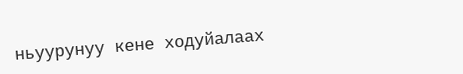ньуурунуу кене ходуйалаах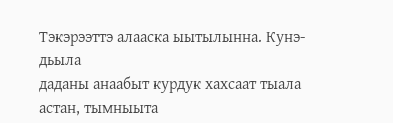Тэкэрээттэ алааска ыытылынна. Кунэ-дьыла
даданы анаабыт курдук хахсаат тыала астан, тымныыта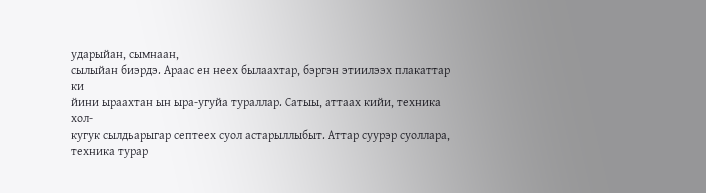ударыйан, сымнаан,
сылыйан биэрдэ. Араас ен неех былаахтар, бэргэн этиилээх плакаттар ки
йини ыраахтан ын ыра-угуйа тураллар. Сатыы, аттаах кийи, техника хол-
кугук сылдьарыгар септеех суол астарыллыбыт. Аттар суурэр суоллара,
техника турар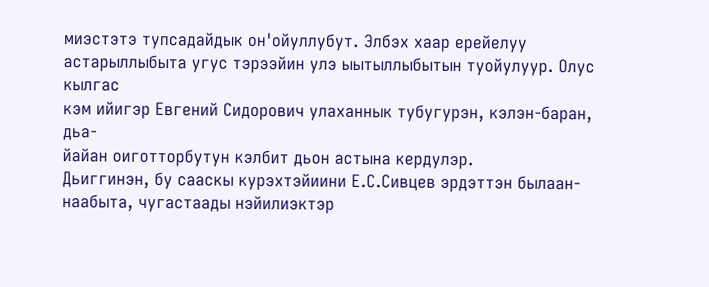миэстэтэ тупсадайдык он'ойуллубут. Элбэх хаар ерейелуу
астарыллыбыта угус тэрээйин улэ ыытыллыбытын туойулуур. Олус кылгас
кэм ийигэр Евгений Сидорович улаханнык тубугурэн, кэлэн-баран, дьа-
йайан оиготторбутун кэлбит дьон астына кердулэр.
Дьиггинэн, бу сааскы курэхтэйиини Е.С.Сивцев эрдэттэн былаан-
наабыта, чугастаады нэйилиэктэр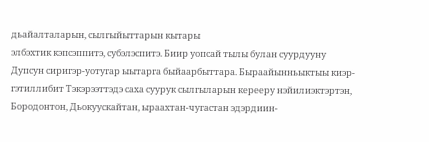дьайалталарын, сылгыйыттарын кытары
элбэхтик кэпсэппитэ, субэлэспитэ. Биир уопсай тылы булан суурдууну
Дупсун сиригэр-уотугар ыытарга быйаарбыттара. Быраайынньыктыы киэр-
гэтиллибит Тэкэрээттэдэ саха суурук сылгыларын керееру нэйилиэктэртэн,
Бородонтон, Дьокуускайтан, ыраахтан-чугастан эдэрдиин-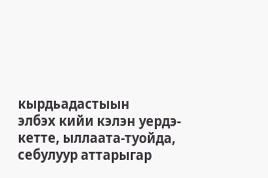кырдьадастыын
элбэх кийи кэлэн уердэ-кетте, ыллаата-туойда, себулуур аттарыгар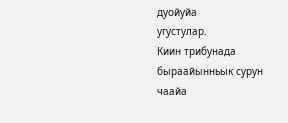дуойуйа
угустулар.
Киин трибунада быраайынньык сурун чаайа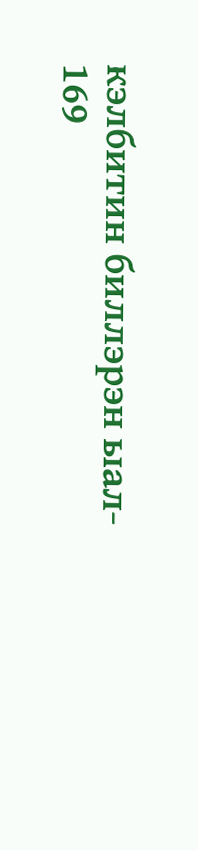кэлбитин биллэрэн ыал-
169